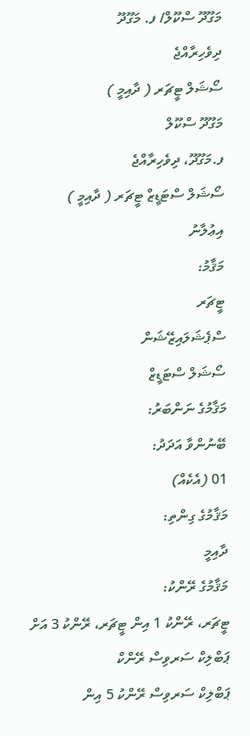މަގޫދޫ ސްކޫލް/ ފ. މަގޫދޫ
ދިވެހިރާއްޖެ
ސޯޝަލް ޓީޗަރ ( ދާއިމީ )
މަގޫދޫ ސްކޫލް
ފ.މަގޫދޫ، ދިވެހިރާއްޖެ
ސޯޝަލް ސްޓަޑީޒް ޓީޗަރ ( ދާއިމީ )
އިޢުލާނު
މަޤާމު:
ޓީޗަރ
ސްޕެޝަލައިޒޭޝަން
ސޯޝަލް ސްޓަޑީޒް
މަޤާމުގެ ނަންބަރު:
ބޭނުންވާ އަދަދު:
01 (އެކެއް)
މަޤާމުގެ ގިންތި:
ދާއިމީ
މަޤާމުގެ ރޭންކު:
ޓީޗަރ، ރޭންކު 1 އިން ޓީޗަރ، ރޭންކު 3 އަށް
ޕަބްލިކް ސަރވިސް ރޭންކް
ޕަބްލިކް ސަރވިސް ރޭންކު 5 އިން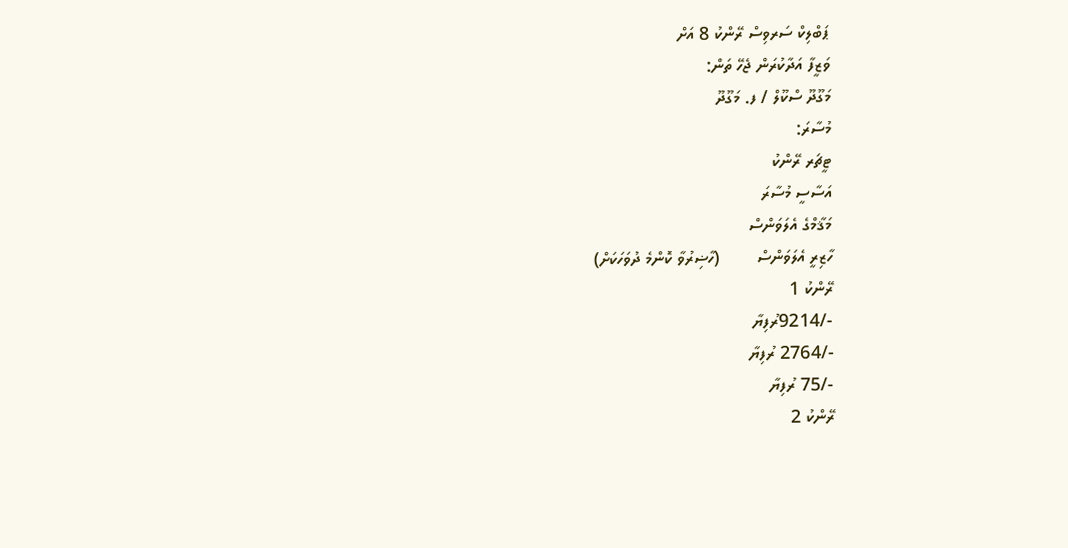ޕަބްލިކް ސަރވިސް ރޭންކު 8 އަށް
ވަޒީފާ އަދާކުރަން ޖެހޭ ތަން:
މަގޫދޫ ސްކޫލް / ފ. މަގޫދޫ
މުސާރަ:
ޓީޗަރ ރޭންކު
އަސާސީ މުސާރަ
މަޤާމްގެ އެލަވަންސް
ހާޒިރީ އެލަވަންސް        (ހާޟިރުވާ ކޮންމެ ދުވަހަކަށް)
ރޭންކު 1
-/9214ރުފިޔާ
-/2764 ރުފިޔާ
-/75 ރުފިޔާ
ރޭންކު 2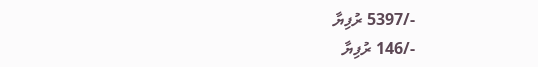-/5397 ރުފިޔާ
-/146 ރުފިޔާ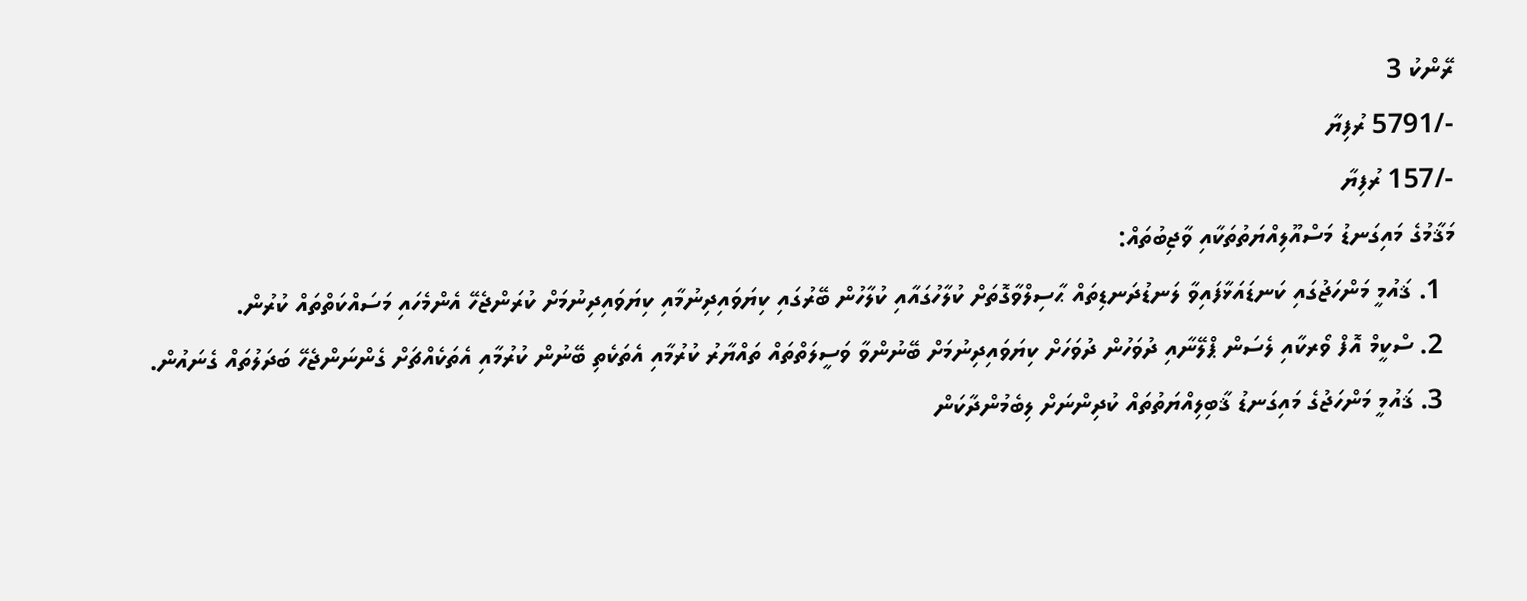ރޭންކު 3
-/5791 ރުފިޔާ
-/157 ރުފިޔާ
މަޤާމުގެ މައިގަނޑު މަސްއޫލިއްޔަތުތަކާއި ވާޖިބުތައް:
  1. ޤައުމީ މަންހަޖުގައި ކަނޑައަޅާފައިވާ ލަނޑުދަނޑިތައް ޙާސިލްވާގޮތަށް ކުލާހުގައާއި ކުލާހުން ބޭރުގައި ކިޔަވައިދިނުމާއި ކިޔަވައިދިނުމަށް ކުރަންޖެހޭ އެންމެހައި މަސައްކަތްތައް ކުރުން.
  2. ސްކީމް އޮފް ވޯރކާއި ލެސަން ޕްލޭނާއި ދުވަހުން ދުވަހަށް ކިޔަވައިދިނުމަށް ބޭނުންވާ ވަސީލަތްތައް ތައްޔާރު ކުރުމާއި އެތަކެތި ބޭނުން ކުރުމާއި އެތަކެއްޗަށް ގެންނަންޖެހޭ ބަދަލުތައް ގެނައުން.
  3. ޤައުމީ މަންހަޖުގެ މައިގަނޑު ޤާބިލިއްޔަތުތައް ކުދިންނަށް ލިބެމުންދާކަން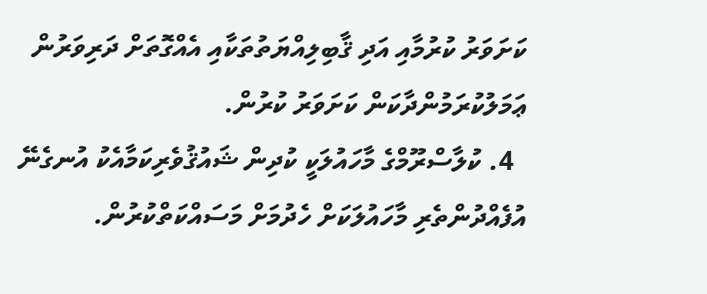ކަށަވަރު ކުރުމާއި އަދި ޤާބިލިއްޔަތުތަކާއި އެއްގޮތަށް ދަރިވަރުން ޢަމަލުކުރަމުންދާކަން ކަށަވަރު ކުރުން.
  4. ކުލާސްރޫމްގެ މާހައުލަކީ ކުދިން ޝައުޤުވެރިކަމާއެކު އުނގެނޭ އުފެއްދުންތެރި މާހައުލަކަށް ހެދުމަށް މަސައްކަތްކުރުން.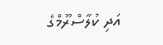އަދި ކުލާސްރޫމްގެ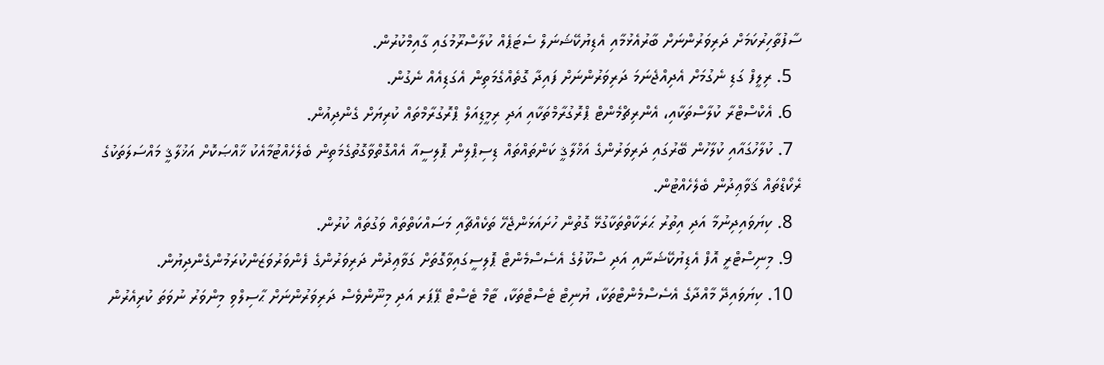ސާފުތާހިރުކަމަށް ދަރިވަރުންނަށް ބާރުއެޅުމާއި އެޑިޔުކޭޝަނަލް ސެޓަޕެއް ކުލާސްރޫމުގައި ގާއިމްކުރުން.
  5. ރިލީފް ގަޑި ނެގުމަށް އެދިއްޖެނަމަ ދަރިވަރުންނަށް ފައިދާ ގޮތެއްގެމަތިން އެގަޑިއެއް ނެގުން.
  6. އެކްސްޓްރާ ކުލާސްތަކާއި، އެންރިޗްމެންޓް ޕްރޮގުރާމްތަކާއި އަދި ރިމީޑިއަލް ޕްރޮގުރާމްތައް ކުރިޔަށް ގެންދިއުން.
  7. ކުލާހުގައާއި ކުލާހުން ބޭރުގައި ދަރިވަރުންގެ އަޚްލާޤީ ކަންތައްތައް ޑިސިޕްލިން ޕޮލިސީއާ އެއްގޮތްވާގޮތުގެމަތިން ބެލެހެއްޓުމާއެކު ޚާއްޞަކޮށް އަޚުލާޤީ މައްސަލަތަކުގެ ރެކޯޑްތައް ޤަވާޢިދުން ބެލެހެއްޓުން.
  8. ކިޔަވައިދިނުމާ އަދި އިތުރު ޙަރަކާތްތަކާގުޅޭ ގޮތުން ހުށައަޅަންޖެހޭ ތަކެއްޗާއި މަސައްކަތްތައް ވަގުތައް ކުރުން.
  9. މިނިސްޓްރީ އޮފް އެޑިޔުކޭޝަނާއި އަދި ސްކޫލުގެ އެސެސްމެންޓް ޕޮލިސީގައިވާގޮތަށް ގަވާޢިދުން ދަރިވަރުންގެ ފެންވަރުވަޒަންކުރަމުންގެންދިޔުން.
  10. ކިޔަވައިދޭ މާއްދާގެ އެސެސްމެންޓްތަކާ، ޔުނިޓް ޓެސްޓްތަކާ، ޓާމް ޓެސްޓް ޕޭޕަރ އަދި މިނޫންވެސް ދަރިވަރުންނަށް ޙާސިލްވި މިންވަރު ނުވަތަ ކުރިއެރުން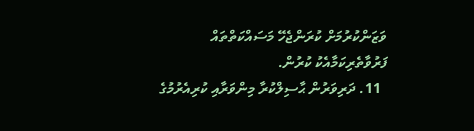ވަޒަންކުރުމަށް ކުރަންޖެހޭ މަސައްކަތްތައް ފަރުވާތެރިކަމާއެކު ކުރުން.
  11. ދަރިވަރުން ޙާސިލްކުރާ މިންވަރާއި ކުރިއެރުމުގެ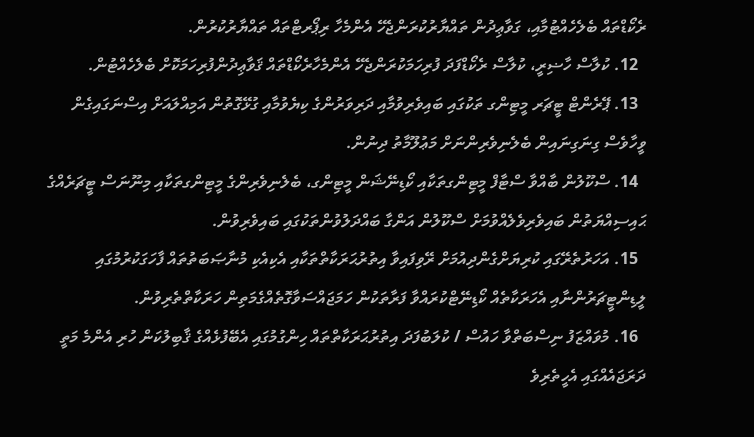ރެކޯޑްތައް ބެލެހެއްޓުމާއި، ގަވާޢިދުން ތައްޔާރުކުރަންޖެހޭ އެންމެހާ ރިޕޯރޓްތައް ތައްޔާރުކުރުން.
  12. ކުލާސް ހާޟިރީ، ކުލާސް ރެކޯޑްފަދަ ފުރިހަމަކުރަންޖެހޭ އެންމެހާރެކޯޑްތައް ޤަވާޢިދުންފުރިހަމަކޮށް ބެލެހެއްޓުން.
  13. ޕޭރެންޓް ޓީޗަރ މީޓިންގ ތަކުގައި ބައިވެރިވުމާއި ދަރިވަރުންގެ ކިޔެވުމާއި ގުޅޭގޮތުން އަމިއްލައަށް އިސްނަގައިގެން ވީހާވެސް ގިނަގިނައިން ބެލެނިވެރިންނަށް މަޢުލޫމާތު ދިނުން.
  14. ސްކޫލުން ބާއްވާ ސްޓާފް މީޓިންގތަކާއި ކޯޑިނޭޝަން މީޓިންގ، ބެލެނިވެރިންގެ މީޓިންގތަކާއި މިނޫނަސް ޓީޗަރެއްގެ ޙައިސިއްޔަތުން ބައިވެރިވެލެއްވުމަށް ސްކޫލުން އަންގާ ބައްދަލުވުންތަކުގައި ބައިވެރިވުން.
  15. އަހަރުތެރޭގައި ކުރިޔަށްގެންދިއުމަށް ރޭވިފައިވާ އިތުރުޙަރަކާތްތަކާއި އެކިއެކި މުނާޞަބަތުތައް ފާހަގަކުރުމުގައި ލީޑިންޓީޗަރުންނާއި އެހަރަކާތެއް ކޯޑިނޭޓްކުރައްވާ ފަރާތަކުން ހަމަޖައްސަވާގޮތެއްގެމަތިން ހަރަކާތްތެރިވުން.
  16. މުވައްޒަފު ނިސްބަތްވާ ހައުސް / ކުލަބުފަދަ އިތުރުޙަރަކާތްތައް ހިންގުމުގައި އެބޭފުޅެއްގެ ޤާބިލުކަން ހުރި އެންމެ މަތީ ދަރަޖައެއްގައި އެހީތެރިވެ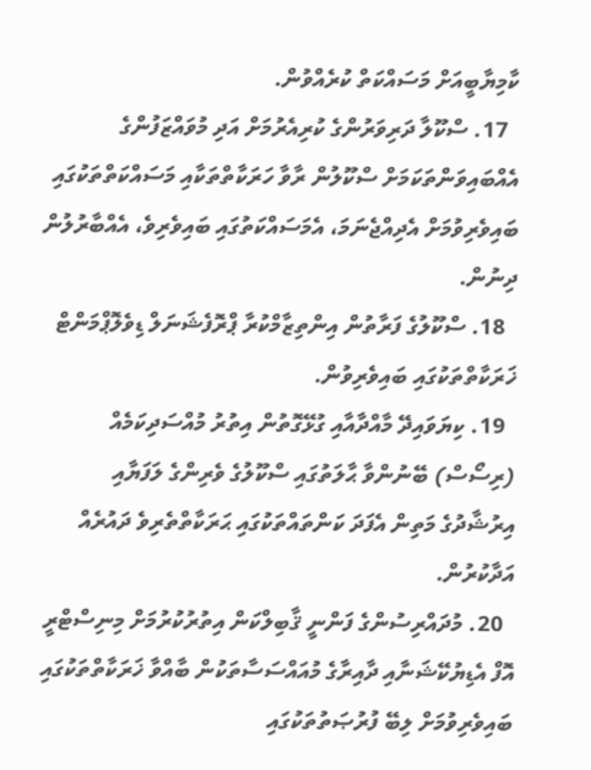ކާމިޔާބީއަށް މަސައްކަތް ކުރެއްވުން.
  17. ސްކޫލާ ދަރިވަރުންގެ ކުރިއެރުމަށް އަދި މުވައްޒަފުންގެ އެއްބައިވަންތަކަމަށް ސްކޫލުން ރާވާ ހަރަކާތްތަކާއި މަސައްކަތްތަކުގައި ބައިވެރިވުމަށް އެދިއްޖެނަމަ، އެމަސައްކަތުގައި ބައިވެރިވެ، އެއްބާރުލުން ދިނުން.
  18. ސްކޫލުގެ ފަރާތުން އިންތިޒާމްކުރާ ޕްރޮފެޝަނަލް ޑިވެލޮޕްމަންޓް ޚަރަކާތްތަކުގައި ބައިވެރިވުން.
  19. ކިޔަވައިދޭ މާއްދާއާއި ގުޅޭގޮތުން އިތުރު މުއްސަދިކަމެއް (ރިސޯސް) ބޭނުންވާ ޙާލަތުގައި ސްކޫލުގެ ވެރިންގެ ލަފަޔާއި އިރުޝާދުގެ މަތިން އެފަދަ ކަންތައްތަކުގައި ޙަރަކާތްތެރިވެ ދައުރެއް އަދާކުރުން.
  20. މުދައްރިސުންގެ ފަންނީ ޤާބިލްކަން އިތުރުކުރުމަށް މިނިސްޓްރީ އޮފް އެޑިޔުކޭޝަނާއި ދާއިރާގެ މުއައްސަސާތަކުން ބާއްވާ ޚަރަކާތްތަކުގައި ބައިވެރިވުމަށް ލިބޭ ފުރުޞަތުތަކުގައި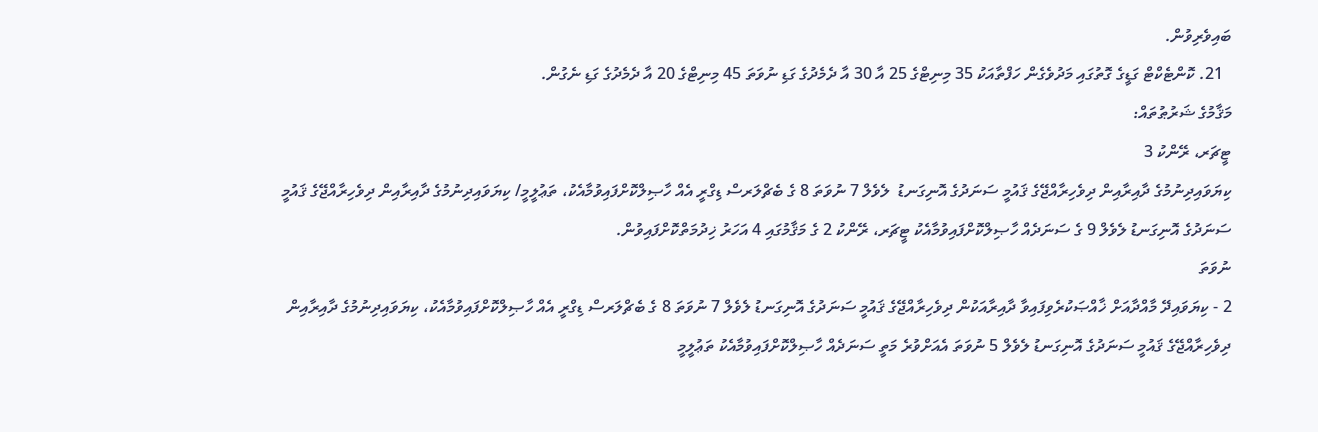ބައިވެރިވުން.
  21. ކޮންޓެކްޓް ގަޑީގެ ގޮތުގައި މަދުވެގެން ހަފްތާއަކު 35 މިނިޓްގެ 25 އާ 30 އާ ދެމެދުގެ ގަޑި ނުވަތަ 45 މިނިޓްގެ 20 އާ ދެމެދުގެ ގަޑި ނެގުން.
މަޤާމުގެ ޝަރުޠުތައް:
ޓީޗަރ، ރޭންކު 3
ކިޔަވައިދިނުމުގެ ދާއިރާއިން ދިވެހިރާއްޖޭގެ ޤައުމީ ސަނަދުގެ އޮނިގަނޑު  ލެވެލް 7 ނުވަތަ 8 ގެ ބެޗްލަރސް ޑިގްރީ އެއް ހާޞިލްކޮށްފައިވުމާއެކު، ތަޢުލީމީ/ ކިޔަވައިދިނުމުގެ ދާއިރާއިން ދިވެހިރާއްޖޭގެ ޤައުމީ ސަނަދުގެ އޮނިގަނޑު ލެވެލް 9 ގެ ސަނަދެއް ހާޞިލްކޮށްފައިވުމާއެކު ޓީޗަރ، ރޭންކު 2 ގެ މަޤާމުގައި 4 އަހަރު ޚިދުމަތްކޮށްފައިވުން.
ނުވަތަ
2 - ކިޔަވައިދޭ މާއްދާއަށް ޚާއްޞަކުރެވިފައިވާ ދާއިރާއަކުން ދިވެހިރާއްޖޭގެ ޤައުމީ ސަނަދުގެ އޮނިގަނޑު ލެވެލް 7 ނުވަތަ 8 ގެ ބެޗްލަރސް ޑިގްރީ އެއް ހާޞިލްކޮށްފައިވުމާއެކު، ކިޔަވައިދިނުމުގެ ދާއިރާއިން ދިވެހިރާއްޖޭގެ ޤައުމީ ސަނަދުގެ އޮނިގަނޑު ލެވެލް 5 ނުވަތަ އެއަށްވުރެ މަތީ ސަނަދެއް ހާޞިލްކޮށްފައިވުމާއެކު ތަޢުލީމީ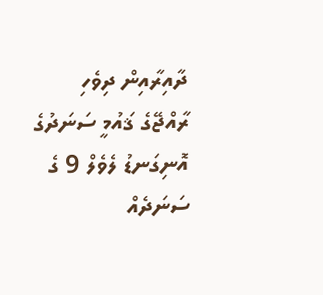ދާއިރާއިން ދިވެހި ރާއްޖޭގެ ޤައުމީ ސަނަދުގެ އޮނިގަނޑު ލެވެލް 9 ގެ ސަނަދެއް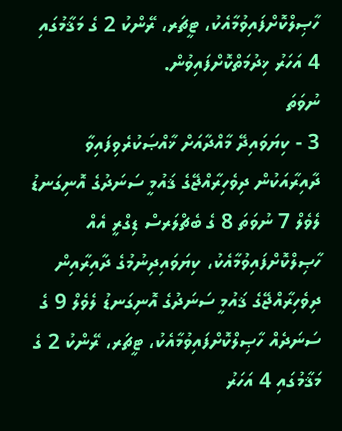ހާޞިލްކޮށްފައިވުމާއެކު، ޓީޗަރ، ރޭންކު 2 ގެ މަޤާމުގައި 4 އަހަރު ޚިދުމަތްކޮށްފައިވުން.
ނުވަތަ
3 - ކިޔަވައިދޭ މާއްދާއަށް ޚާއްޞަކުރެވިފައިވާ ދާއިރާއަކުން ދިވެހިރާއްޖޭގެ ޤައުމީ ސަނަދުގެ އޮނިގަނޑު ލެވެލް 7 ނުވަތަ 8 ގެ ބެޗްލަރސް ޑިގްރީ އެއް ހާޞިލްކޮށްފައިވުމާއެކު، ކިޔަވައިދިނުމުގެ ދާއިރާއިން ދިވެހިރާއްޖޭގެ ޤައުމީ ސަނަދުގެ އޮނިގަނޑު ލެވެލް 9 ގެ ސަނަދެއް ހާޞިލްކޮށްފައިވުމާއެކު، ޓީޗަރ، ރޭންކު 2 ގެ މަޤާމުގައި 4 އަހަރު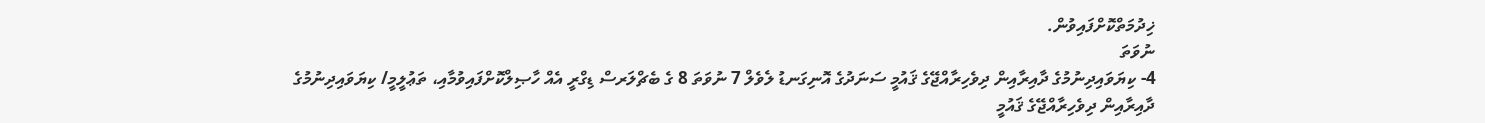ޚިދުމަތްކޮށްފައިވުން.
ނުވަތަ
4- ކިޔަވައިދިނުމުގެ ދާއިރާއިން ދިވެހިރާއްޖޭގެ ޤައުމީ ސަނަދުގެ އޮނިގަނޑު ލެވެލް 7 ނުވަތަ 8 ގެ ބެޗްލަރސް ޑިގްރީ އެއް ހާޞިލްކޮށްފައިވުމާއި، ތަޢުލީމީ/ ކިޔަވައިދިނުމުގެ ދާއިރާއިން ދިވެހިރާއްޖޭގެ ޤައުމީ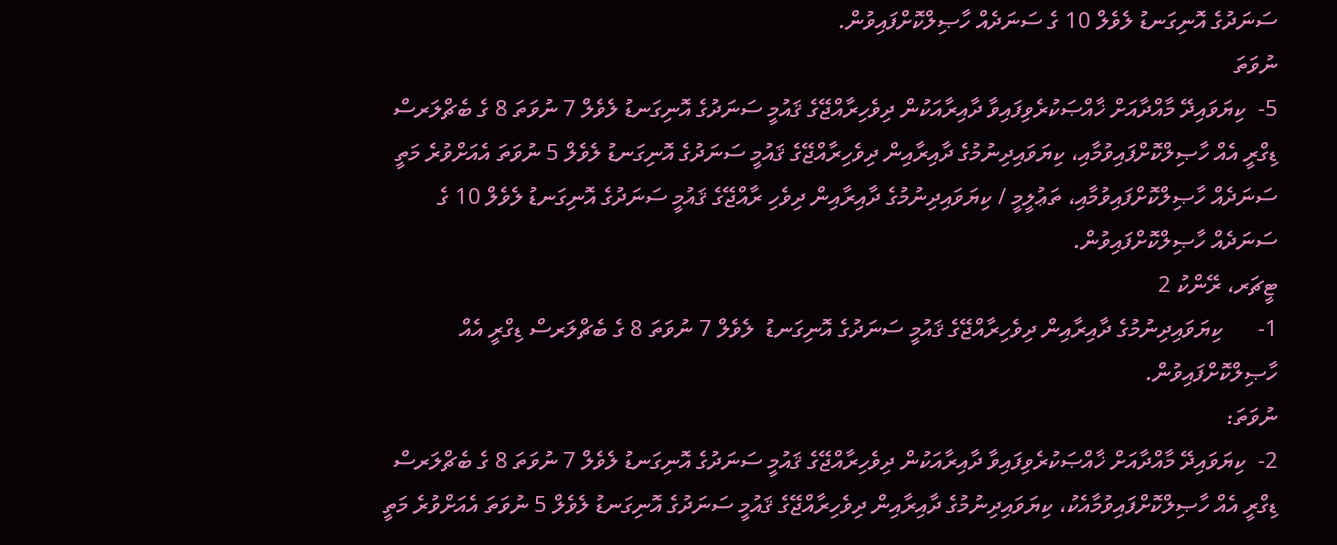ސަނަދުގެ އޮނިގަނޑު ލެވެލް 10 ގެ ސަނަދެއް ހާޞިލްކޮށްފައިވުން.
ނުވަތަ
5-  ކިޔަވައިދޭ މާއްދާއަށް ޚާއްޞަކުރެވިފައިވާ ދާއިރާއަކުން ދިވެހިރާއްޖޭގެ ޤައުމީ ސަނަދުގެ އޮނިގަނޑު ލެވެލް 7 ނުވަތަ 8 ގެ ބެޗްލަރސް ޑިގްރީ އެއް ހާޞިލްކޮށްފައިވުމާއި، ކިޔަވައިދިނުމުގެ ދާއިރާއިން ދިވެހިރާއްޖޭގެ ޤައުމީ ސަނަދުގެ އޮނިގަނޑު ލެވެލް 5 ނުވަތަ އެއަށްވުރެ މަތީ ސަނަދެއް ހާޞިލްކޮށްފައިވުމާއި، ތަޢުލީމީ / ކިޔަވައިދިނުމުގެ ދާއިރާއިން ދިވެހި ރާއްޖޭގެ ޤައުމީ ސަނަދުގެ އޮނިގަނޑު ލެވެލް 10 ގެ ސަނަދެއް ހާޞިލްކޮށްފައިވުން.
ޓީޗަރ، ރޭންކު 2
1-      ކިޔަވައިދިނުމުގެ ދާއިރާއިން ދިވެހިރާއްޖޭގެ ޤައުމީ ސަނަދުގެ އޮނިގަނޑު  ލެވެލް 7 ނުވަތަ 8 ގެ ބެޗްލަރސް ޑިގްރީ އެއް ހާޞިލްކޮށްފައިވުން.
ނުވަތަ:
2-  ކިޔަވައިދޭ މާއްދާއަށް ޚާއްޞަކުރެވިފައިވާ ދާއިރާއަކުން ދިވެހިރާއްޖޭގެ ޤައުމީ ސަނަދުގެ އޮނިގަނޑު ލެވެލް 7 ނުވަތަ 8 ގެ ބެޗްލަރސް ޑިގްރީ އެއް ހާޞިލްކޮށްފައިވުމާއެކު، ކިޔަވައިދިނުމުގެ ދާއިރާއިން ދިވެހިރާއްޖޭގެ ޤައުމީ ސަނަދުގެ އޮނިގަނޑު ލެވެލް 5 ނުވަތަ އެއަށްވުރެ މަތީ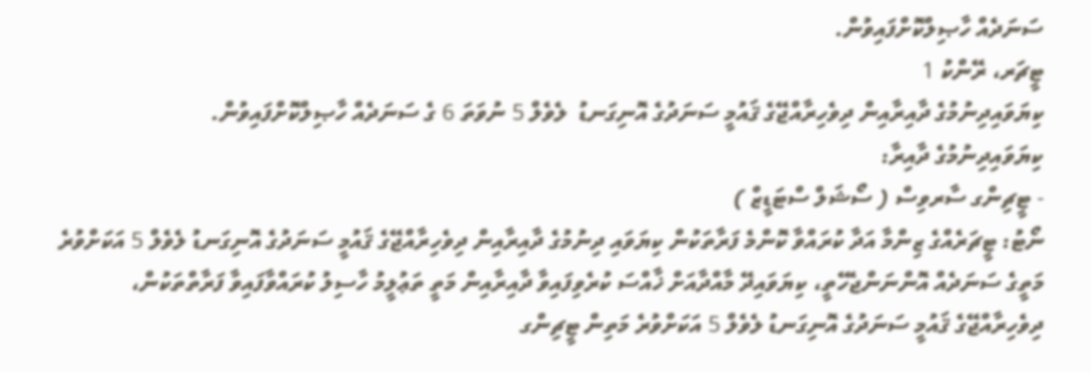ސަނަދެއް ހާޞިލްކޮށްފައިވުން.
ޓީޗަރ، ރޭންކު 1
ކިޔަވައިދިނުމުގެ ދާއިރާއިން ދިވެހިރާއްޖޭގެ ޤައުމީ ސަނަދުގެ އޮނިގަނޑު  ލެވެލް 5 ނުވަތަ 6 ގެ ސަނަދެއް ހާޞިލްކޮށްފައިވުން.
ކިޔަވައިދިނުމުގެ ދާއިރާ:
- ޓީޗިންގ ސާރވިސް ( ސޯޝަލް ސްޓަޑީޒް )
ނޯޓު: ޓީޗަރެއްގެ ޒިންމާ އަދާ ކުރައްވާ ކޮންމެ ފަރާތަކުން ކިޔަވައި ދިނުމުގެ ދާއިރާއިން ދިވެހިރާއްޖޭގެ ޤައުމީ ސަނަދުގެ އޮނިގަނޑު ލެވެލް 5 އަކަށްވުރެ މަތީގެ ސަނަދެއް އޮންނަންޖެހޭތީ، ކިޔަވައިދޭ މާއްދާއަށް ޚާއްސަ ކުރެވިފައިވާ ދާއިރާއިން މަތީ ތަޢުލީމު ހާސިލު ކުރައްވާފައިވާ ފަރާތްތަކުން، ދިވެހިރާއްޖޭގެ ޤައުމީ ސަނަދުގެ އޮނިގަނޑު ލެވެލް 5 އަކަށްވުރެ މަތިން ޓީޗިންގ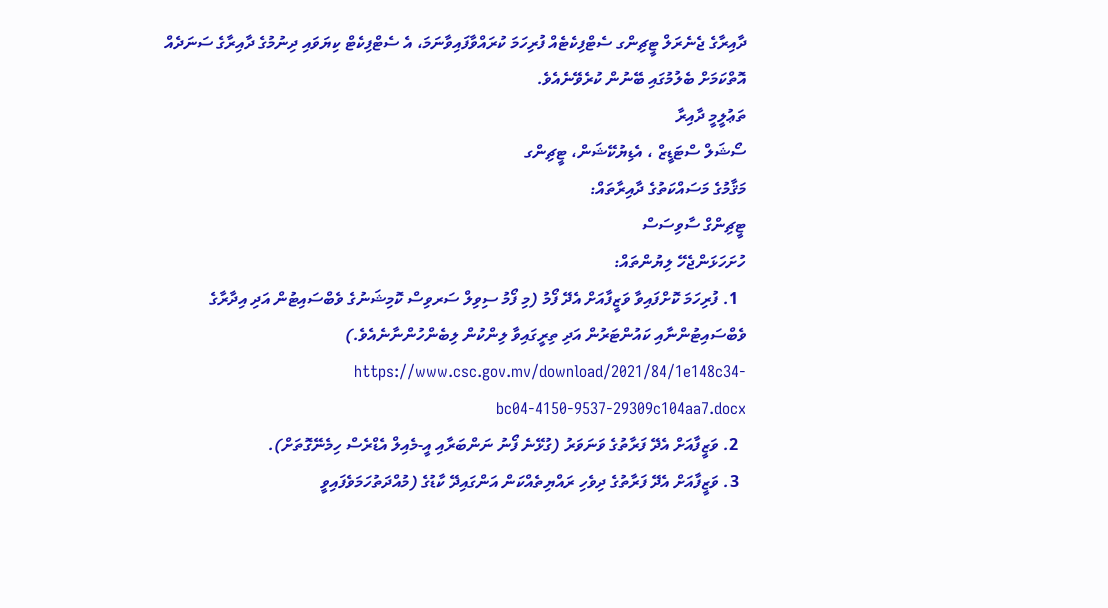ދާއިރާގެ ޖެނެރަލް ޓީޗިންގ ސެޓްފިކެޓެއް ފުރިހަމަ ކުރައްވާފައިވާނަމަ، އެ ސެޓްފިކެޓް ކިޔަވައި ދިނުމުގެ ދާއިރާގެ ސަނަދެއް އޮތްކަމަށް ބެލުމުގައި ބޭނުން ކުރެވޭނެއެވެ.
ތަޢުލީމީ ދާއިރާ
ސޯޝަލް ސްޓަޑީޒް ، އެޑިޔުކޭޝަން، ޓީޗިންގ
މަޤާމުގެ މަސައްކަތުގެ ދާއިރާތައް:
ޓީޗިންގް ސާވިސަސް
ހުށަހަޅަންޖެހޭ ލިޔުންތައް:
  1. ފުރިހަމަ ކޮށްފައިވާ ވަޒީފާއަށް އެދޭ ފޯމު (މި ފޯމު ސިވިލް ސަރވިސް ކޮމިޝަނުގެ ވެބްސައިޓުން އަދި އިދާރާގެ ވެބްސައިޓުންނާއި ކައުންޓަރުން އަދި ތިރީގައިވާ ލިންކުން ލިބެންހުންނާނެއެވެ.)  https://www.csc.gov.mv/download/2021/84/1e148c34-bc04-4150-9537-29309c104aa7.docx
  2. ވަޒީފާއަށް އެދޭ ފަރާތުގެ ވަނަވަރު (ގުޅޭނެ ފޯނު ނަންބަރާއި އީ-މެއިލް އެޑްރެސް ހިމެނޭގޮތަށް).
  3. ވަޒީފާއަށް އެދޭ ފަރާތުގެ ދިވެހި ރައްޔިތެއްކަން އަންގައިދޭ ކާޑުގެ (މުއްދަތުހަމަވެފައިވީ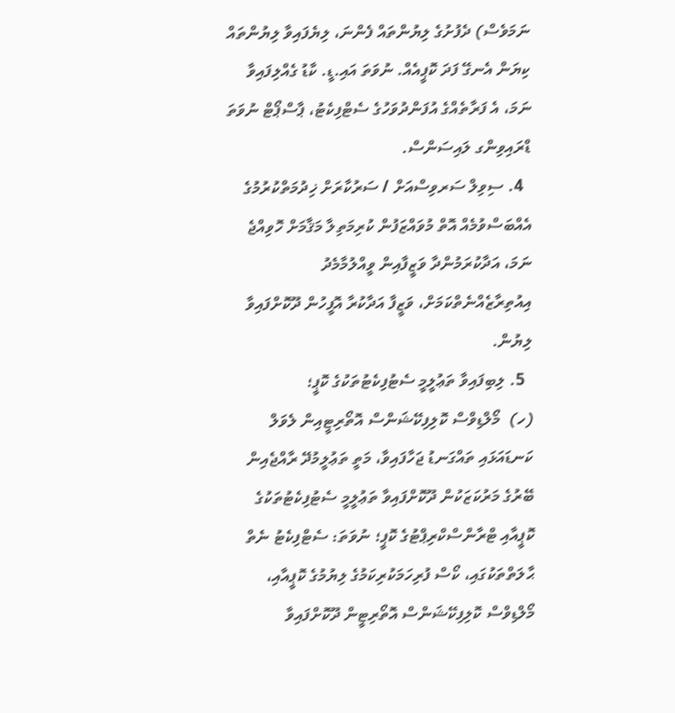ނަމަވެސް) ދެފުށުގެ ލިޔުންތައް ފެންނަ، ލިޔެފައިވާ ލިޔުންތައް ކިޔަން އެނގޭ ފަދަ ކޮޕީއެއް. ނުވަތަ އައި.ޑީ. ކާޑު ގެއްލިފައިވާ ނަމަ، އެ ފަރާތެއްގެ އުފަންދުވަހުގެ ސެޓްފިކެޓު، ޕާސްޕޯޓް ނުވަތަ ޑްރައިވިންގ ލައިސަންސް.
  4. ސިވިލް ސަރވިސްއަށް / ސަރުކާރަށް ޚިދުމަތްކުރުމުގެ އެއްބަސްވުމެއް އޮތް މުވައްޒަފުން ކުރިމަތިލާ މަޤާމަށް ހޮވިއްޖެ ނަމަ، އަދާކުރަމުންދާ ވަޒީފާއިން ވީއްލުމާމެދު އިއުތިރާޒެއްނެތްކަމަށް، ވަޒީފާ އަދާކުރާ އޮފީހުން ދޫކޮށްފައިވާ ލިޔުން.
  5. ލިބިފައިވާ ތަޢުލީމީ ސެޓުފިކެޓުތަކުގެ ކޮޕީ؛
(ހ)  މޯލްޑިވްސް ކޮލިފިކޭޝަންސް އޮތޯރިޓީއިން ލެވަލް ކަނޑައަޅައި ތައްގަނޑު ޖަހާފައިވާ، މަތީ ތަޢުލީމުދޭ ރާއްޖެއިން ބޭރުގެ މަރުކަޒަކުން ދޫކޮށްފައިވާ ތަޢުލީމީ ސެޓުފިކެޓުތަކުގެ ކޮޕީއާއި ޓްރާންސްކްރިޕްޓުގެ ކޮޕީ؛ ނުވަތަ: ސެޓްފިކެޓު ނެތް ޙާލަތްތަކުގައި، ކޯސް ފުރިހަމަކުރިކަމުގެ ލިޔުމުގެ ކޮޕީއާއި، މޯލްޑިވްސް ކޮލިފިކޭޝަންސް އޮތޯރިޓީން ދޫކޮށްފައިވާ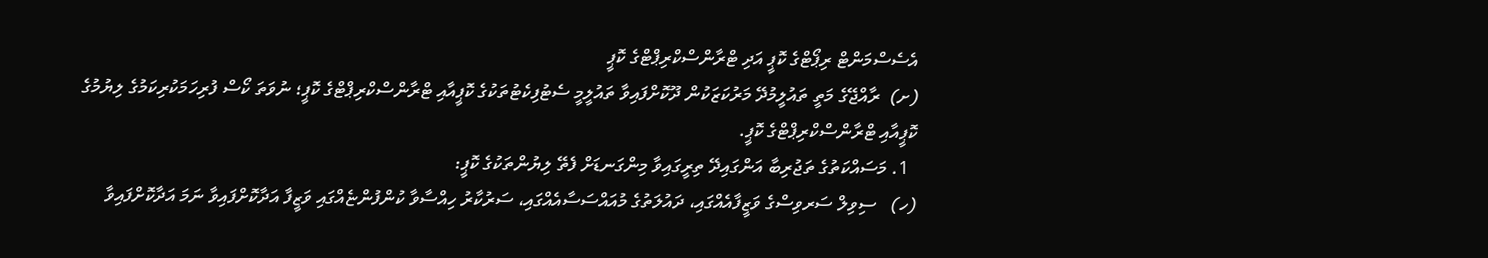އެސެސްމަންޓް ރިޕޯޓްގެ ކޮޕީ އަދި ޓްރާންސްކްރިޕްޓްގެ ކޮޕީ
(ށ)  ރާއްޖޭގެ މަތީ ތައުލީމުދޭ މަރުކަޒަކުން ދޫކޮށްފައިވާ ތައުލީމީ ސެޓުފިކެޓުތަކުގެ ކޮޕީއާއި ޓްރާންސްކްރިޕްޓްގެ ކޮޕީ؛ ނުވަތަ ކޯސް ފުރިހަމަކުރިކަމުގެ ލިޔުމުގެ ކޮޕީއާއި ޓްރާންސްކްރިޕްޓްގެ ކޮޕީ.
  1. މަސައްކަތުގެ ތަޖުރިބާ އަންގައިދޭ ތިރީގައިވާ މިންގަނޑަށް ފެތޭ ލިޔުންތަކުގެ ކޮޕީ:
(ހ)   ސިވިލް ސަރވިސްގެ ވަޒީފާއެއްގައި، ދައުލަތުގެ މުއައްސަސާއެއްގައި، ސަރުކާރު ހިއްސާވާ ކުންފުންޏެއްގައި ވަޒީފާ އަދާކޮށްފައިވާ ނަމަ އަދާކޮށްފައިވާ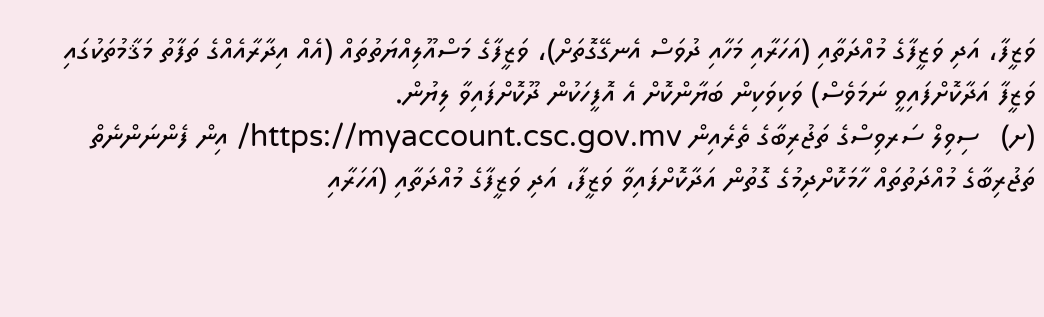ވަޒީފާ، އަދި ވަޒީފާގެ މުއްދަތާއި (އަހަރާއި މަހާއި ދުވަސް އެނގޭގޮތަށް)، ވަޒީފާގެ މަސްއޫލިއްޔަތުތައް (އެއް އިދާރާއެއްގެ ތަފާތު މަޤާމުތަކުގައި ވަޒީފާ އަދާކޮށްފައިވީ ނަމަވެސް) ވަކިވަކިން ބަޔާންކޮށް އެ އޮފީހަކުން ދޫކޮށްފައިވާ ލިޔުން.
(ށ)   ސިވިލް ސަރވިސްގެ ތަޖުރިބާގެ ތެރެއިން https://myaccount.csc.gov.mv/ އިން ފެންނަންނެތް ތަޖުރިބާގެ މުއްދަތުތައް ހާމަކޮށްދިމުގެ ގޮތުން އަދާކޮށްފައިވާ ވަޒީފާ، އަދި ވަޒީފާގެ މުއްދަތާއި (އަހަރާއި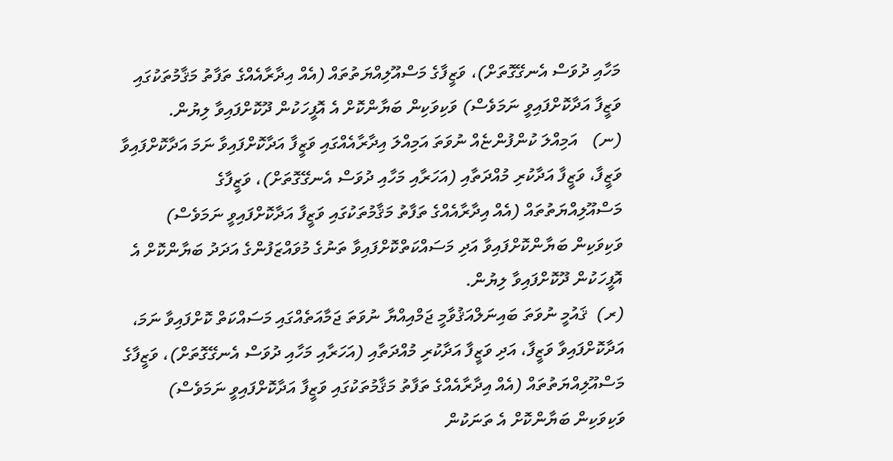މަހާއި ދުވަސް އެނގޭގޮތަށް)، ވަޒީފާގެ މަސްއޫލިއްޔަތުތައް (އެއް އިދާރާއެއްގެ ތަފާތު މަޤާމުތަކުގައި ވަޒީފާ އަދާކޮށްފައިވީ ނަމަވެސް) ވަކިވަކިން ބަޔާންކޮށް އެ އޮފީހަކުން ދޫކޮށްފައިވާ ލިޔުން.
(ނ)   އަމިއްލަ ކުންފުންޏެއް ނުވަތަ އަމިއްލަ އިދާރާއެއްގައި ވަޒީފާ އަދާކޮށްފައިވާ ނަމަ އަދާކޮށްފައިވާ ވަޒީފާ، ވަޒީފާ އަދާކުރި މުއްދަތާއި (އަހަރާއި މަހާއި ދުވަސް އެނގޭގޮތަށް)، ވަޒީފާގެ މަސްއޫލިއްޔަތުތައް (އެއް އިދާރާއެއްގެ ތަފާތު މަޤާމުތަކުގައި ވަޒީފާ އަދާކޮށްފައިވީ ނަމަވެސް) ވަކިވަކިން ބަޔާންކޮށްފައިވާ އަދި މަސައްކަތްކޮށްފައިވާ ތަނުގެ މުވައްޒަފުންގެ އަދަދު ބަޔާންކޮށް އެ އޮފީހަކުން ދޫކޮށްފައިވާ ލިޔުން.
(ރ)  ޤައުމީ ނުވަތަ ބައިނަލްއަޤުވާމީ ޖަމްއިއްޔާ ނުވަތަ ޖަމާއަތެއްގައި މަސައްކަތް ކޮށްފައިވާ ނަމަ، އަދާކޮށްފައިވާ ވަޒީފާ، އަދި ވަޒީފާ އަދާކުރި މުއްދަތާއި (އަހަރާއި މަހާއި ދުވަސް އެނގޭގޮތަށް)، ވަޒީފާގެ މަސްއޫލިއްޔަތުތައް (އެއް އިދާރާއެއްގެ ތަފާތު މަޤާމުތަކުގައި ވަޒީފާ އަދާކޮށްފައިވީ ނަމަވެސް) ވަކިވަކިން ބަޔާންކޮށް އެ ތަނަކުން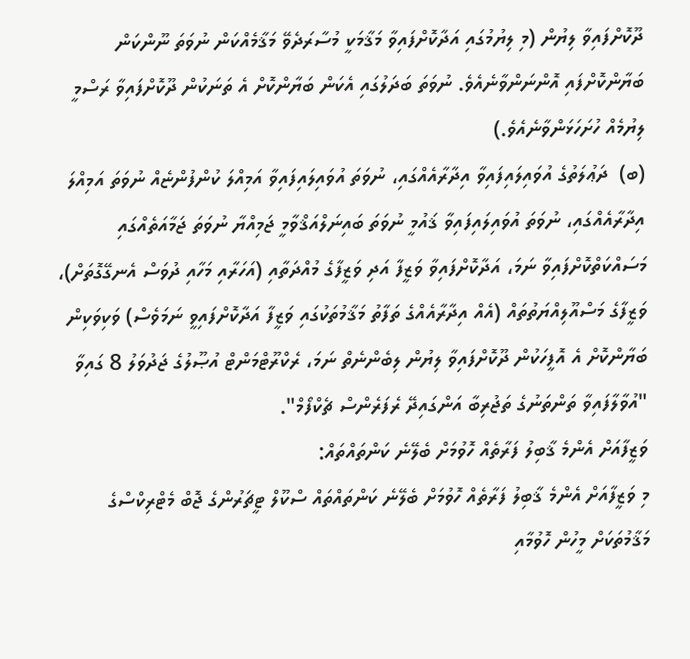ދޫކޮށްފައިވާ ލިޔުން (މި ލިޔުމުގައި އަދާކޮށްފައިވާ މަޤާމަކީ މުސާރަދެވޭ މަޤާމެއްކަން ނުވަތަ ނޫންކަން ބަޔާންކޮށްފައި އޮންނަންވާނެއެވެ. ނުވަތަ ބަދަލުގައި އެކަން ބަޔާންކޮށް އެ ތަނަކުން ދޫކޮށްފައިވާ ރަސްމީ ލިޔުމެއް ހުށަހަޅަންވާނެއެވެ.)
(ބ)  ދަޢުލަތުގެ އުވައިލައިފައިވާ އިދާރާއެއްގައި، ނުވަތަ އުވައިލައިފައިވާ އަމިއްލަ ކުންފުންޏެއް ނުވަތަ އަމިއްލަ އިދާރާއެއްގައި، ނުވަތަ އުވައިލައިފައިވާ ޤައުމީ ނުވަތަ ބައިނަލްއަޤްވާމީ ޖަމިއްޔާ ނުވަތަ ޖަމާއަތެއްގައި މަސައްކަތްކޮށްފައިވާ ނަމަ، އަދާކޮށްފައިވާ ވަޒީފާ އަދި ވަޒީފާގެ މުއްދަތާއި (އަހަރާއި މަހާއި ދުވަސް އެނގޭގޮތަށް)، ވަޒީފާގެ މަސްއޫލިއްޔަތުތައް (އެއް އިދާރާއެއްގެ ތަފާތު މަޤާމުތަކުގައި ވަޒީފާ އަދާކޮށްފައިވީ ނަމަވެސް) ވަކިވަކިން ބަޔާންކޮށް އެ އޮފީހަކުން ދޫކޮށްފައިވާ ލިޔުން ލިބެންނެތް ނަމަ، ރެކްރޫޓްމަންޓް އުޞޫލުގެ ޖަދުވަލު 8 ގައިވާ "އުވާލާފައިވާ ތަންތަނުގެ ތަޖުރިބާ އަންގައިދޭ ރެފަރެންސް ޗެކްފޯމް".
ވަޒީފާއަށް އެންމެ ޤާބިލު ފަރާތެއް ހޮވުމަށް ބެލޭނެ ކަންތައްތައް:
މި ވަޒީފާއަށް އެންމެ ޤާބިލު ފަރާތެއް ހޮވުމަށް ބެލޭނެ ކަންތައްތައް ސްކޫލް ޓީޗަރުންގެ ޖޮބް މެޓްރިކްސްގެ މަޤާމުތަކަށް މީހުން ހޮވުމާއި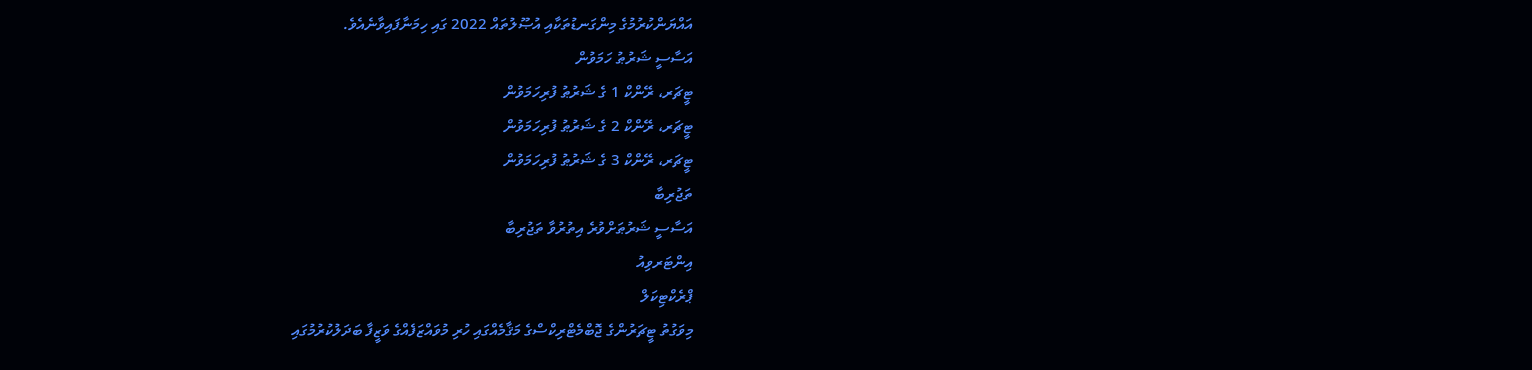އައްޔަންކުރުމުގެ މިންގަނޑުތަކާއި އުޞޫލުތައް 2022 ގައި ހިމަނާފައިވާނެއެވެ.
އަސާސީ ޝަރުޠު ހަމަވުން
ޓީޗަރ، ރޭންކް 1 ގެ ޝަރުޠު ފުރިހަމަވުން
ޓީޗަރ، ރޭންކް 2 ގެ ޝަރުޠު ފުރިހަމަވުން
ޓީޗަރ، ރޭންކް 3 ގެ ޝަރުޠު ފުރިހަމަވުން
ތަޖުރިބާ
އަސާސީ ޝަރުޠަށްވުރެ އިތުރުވާ ތަޖުރިބާ
އިންޓަރވިއު
ޕްރެކްޓިކަލް
މިވަގުތު ޓީޗަރުންގެ ޖޮބްމެޓްރިކްސްގެ މަޤާމެއްގައި ހުރި މުވައްޒަފެއްގެ ވަޒީފާ ބަދަލުކުރުމުގައި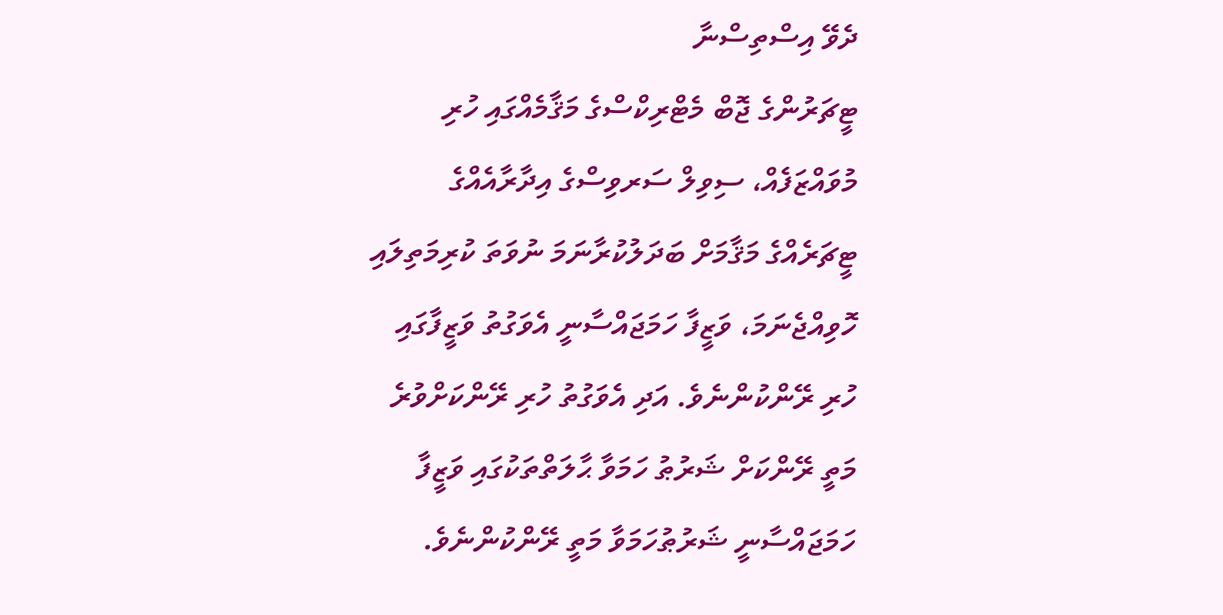ދެވޭ އިސްތިސްނާ
ޓީޗަރުންގެ ޖޮބް މެޓްރިކްސްގެ މަޤާމެއްގައި ހުރި މުވައްޒަފެއް، ސިވިލް ސަރވިސްގެ އިދާރާއެއްގެ ޓީޗަރެއްގެ މަޤާމަށް ބަދަލުކުރާނަމަ ނުވަތަ ކުރިމަތިލައި ހޮވިއްޖެނަމަ، ވަޒީފާ ހަމަޖައްސާނީ އެވަގުތު ވަޒީފާގައި ހުރި ރޭންކުންނެވެ. އަދި އެވަގުތު ހުރި ރޭންކަށްވުރެ މަތީ ރޭންކަށް ޝަރުޠު ހަމަވާ ޙާލަތްތަކުގައި ވަޒީފާ ހަމަޖައްސާނީ ޝަރުޠުހަމަވާ މަތީ ރޭންކުންނެވެ.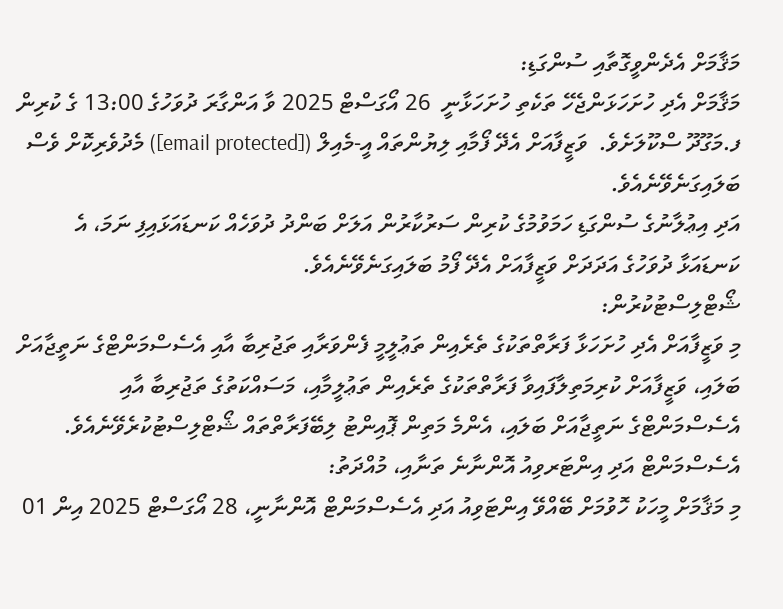މަޤާމަށް އެދެންވީގޮތާއި ސުންގަޑި:
މަޤާމަށް އެދި ހުށަހަޅަންޖެހޭ ތަކެތި ހުށަހަޅާނީ  26 އޯގަސްޓް 2025 ވާ އަންގާރަ ދުވަހުގެ 13:00 ގެ ކުރިން ފ.މަގޫދޫ ސްކޫލަށެވެ.  ވަޒީފާއަށް އެދޭ ފޯމާއި ލިޔުންތައް އީ-މެއިލް ([email protected]) މެދުވެރިކޮށް ވެސް ބަލައިގަނެވޭނެއެވެ.
އަދި އިޢުލާނުގެ ސުންގަޑި ހަމަވުމުގެ ކުރިން ސަރުކާރުން އަލަށް ބަންދު ދުވަހެއް ކަނޑައަޅައިފި ނަމަ، އެ ކަނޑައަޅާ ދުވަހުގެ އަދަދަށް ވަޒީފާއަށް އެދޭ ފޯމު ބަލައިގަނެވޭނެއެވެ.
ޝޯޓްލިސްޓުކުރުން:
މި ވަޒީފާއަށް އެދި ހުށަހަޅާ ފަރާތްތަކުގެ ތެރެއިން ތަޢުލީމީ ފެންވަރާއި ތަޖުރިބާ އާއި އެސެސްމަންޓްގެ ނަތީޖާއަށް ބަލައި، ވަޒީފާއަށް ކުރިމަތިލާފައިވާ ފަރާތްތަކުގެ ތެރެއިން ތަޢުލީމާއި، މަސައްކަތުގެ ތަޖުރިބާ އާއި އެސެސްމަންޓްގެ ނަތީޖާއަށް ބަލައި، އެންމެ މަތިން ޕޮއިންޓު ލިބޭފަރާތްތައް ޝޯޓްލިސްޓުކުރެވޭނެއެވެ.
އެސެސްމަންޓް އަދި އިންޓަރވިއު އޮންނާނެ ތަނާއި، މުއްދަތު:
މި މަޤާމަށް މީހަކު ހޮވުމަށް ބޭއްވޭ އިންޓަވިއު އަދި އެސެސްމަންޓް އޮންނާނީ، 28 އޯގަސްޓް 2025 އިން 01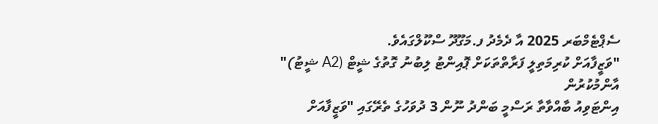ސެޕްޓެމްބަރ 2025 އާ ދެމެދު ފ.މަގޫދޫ ސްކޫލްގައެވެ.
"ވަޒީފާއަށް ކުރިމަތިލީ ފަރާތްތަކަށް ޕޮއިންޓު ލިބުނު ގޮތުގެ ޝީޓް (A2 ޝީޓު)" އާންމުކުރުން
އިންޓަވިއު ބާއްވާތާ ރަސްމީ ބަންދު ނޫން 3 ދުވަހުގެ ތެރޭގައި "ވަޒީފާއަށް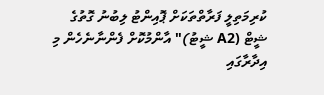ކުރިމަތިލީ ފަރާތްތަކަށް ޕޮއިންޓު ލިބުނު ގޮތުގެ ޝީޓް (A2 ޝީޓު)" އާންމުކޮށް ފެންނާނެހެން މި އިދާރާގައި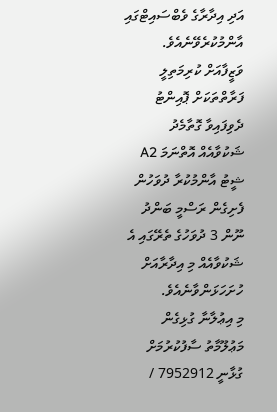އަދި އިދާރާގެ ވެބްސައިޓްގައި އާންމުކުރެވޭނެއެވެ. ވަޒީފާއަށް ކުރިމަތިލީ ފަރާތްތަކަށް ޕޮއިންޓު ދެވިފައިވާ ގޮތާމެދު ޝަކުވާއެއް އޮތްނަމަ A2 ޝީޓު އާންމުކުރާ ދުވަހުން ފެށިގެން ރަސްމީ ބަންދު ނޫން 3 ދުވަހުގެ ތެރޭގައި އެ ޝަކުވާއެއް މި އިދާރާއަށް ހުށަހަޅަންވާނެއެވެ.
މި އިޢުލާނާ ގުޅިގެން މަޢުލޫމާތު ސާފުކުރުމަށް ގުޅާނީ 7952912 /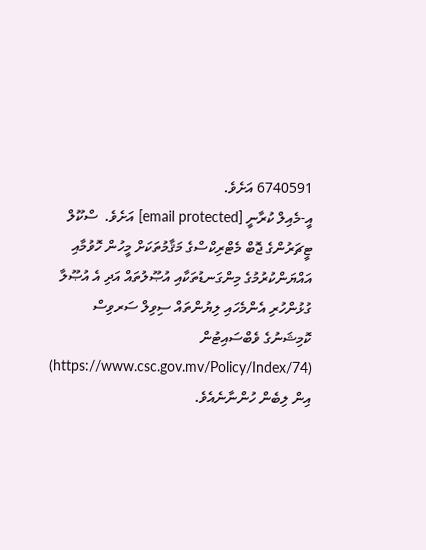6740591 އަށެވެ.
އީ-މެއިލް ކުރާނީ [email protected] އަށެވެ.  ސްކޫލް ޓީޗަރުންގެ ޖޮބް މެޓްރިކްސްގެ މަޤާމުތަކަށް މީހުން ހޮވުމާއި އައްޔަންކުރުމުގެ މިންގަނޑުތަކާއި އުޞޫލުތައް އަދި އެ އުޞޫލާ ގުޅުންހުރި އެންމެހައި ލިޔުންތައް ސިވިލް ސަރވިސް ކޮމިޝަނުގެ ވެބްސައިޓުން (https://www.csc.gov.mv/Policy/Index/74) އިން ލިބެން ހުންނާނެއެވެ.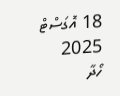18 އޮގަސްޓް 2025
ހޯދާ